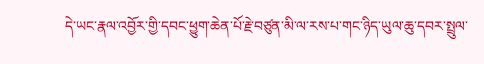དེ་ཡང་རྣལ་འབྱོར་གྱི་དབང་ཕྱུག་ཆེན་པོ་རྗེ་བཙུན་མི་ལ་རས་པ་གང་ཉིད་ཡུལ་ཆུ་དབར་སྤྲུལ་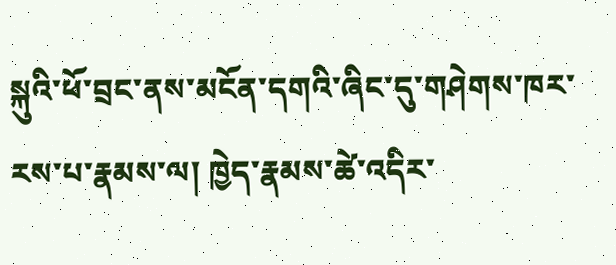སྐུའི་ཕོ་བྲང་ནས་མངོན་དགའི་ཞིང་དུ་གཤེགས་ཁར་རས་པ་རྣམས་ལ། ཁྱེད་རྣམས་ཚེ་འདིར་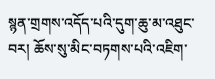སྙན་གྲགས་འདོད་པའི་དུག་ཆུ་མ་འཐུང་བར། ཆོས་སུ་མིང་བཏགས་པའི་འཇིག་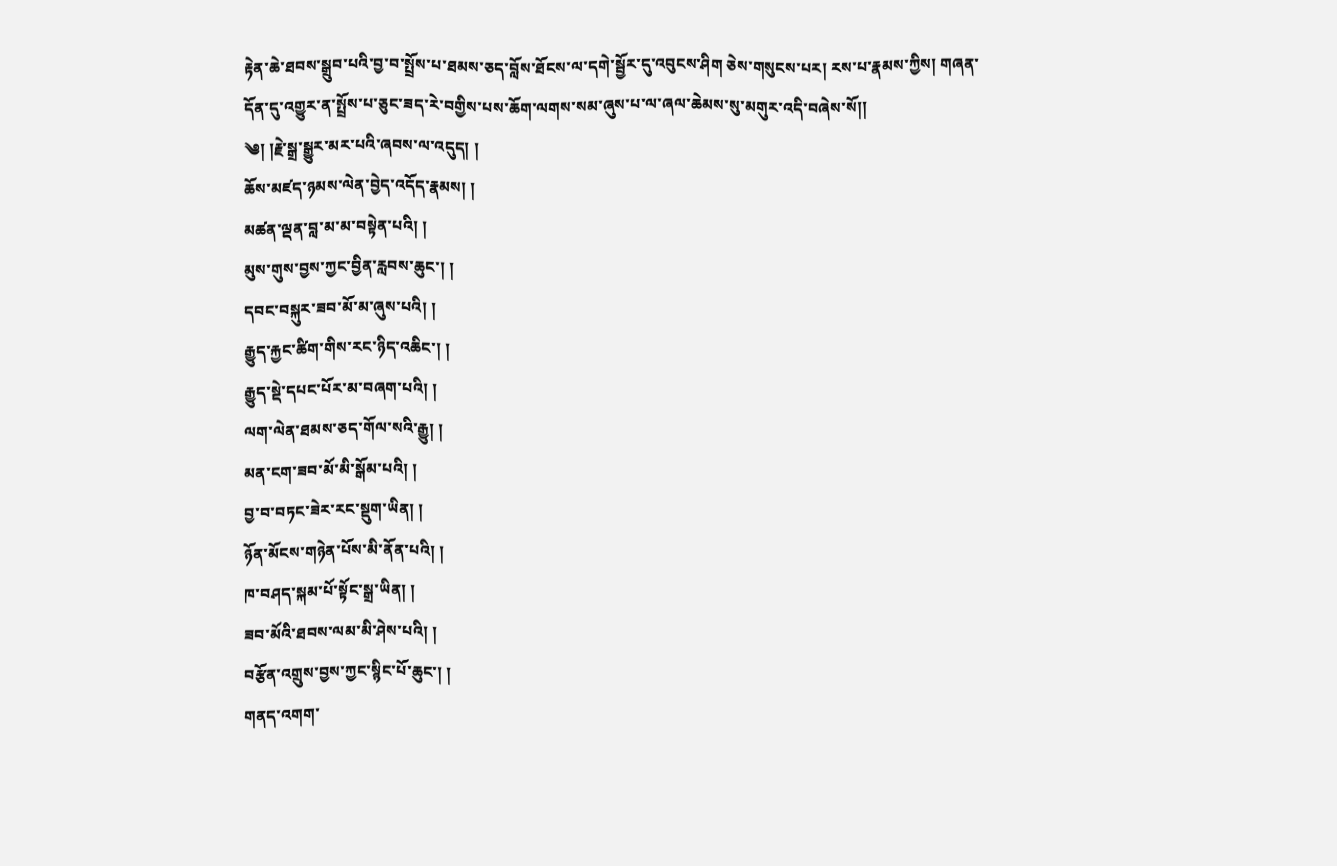རྟེན་ཆེ་ཐབས་སྒྲུབ་པའི་བྱ་བ་སྤྲོས་པ་ཐམས་ཅད་བློས་ཐོངས་ལ་དགེ་སྦྱོར་དུ་འབུངས་ཤིག ཅེས་གསུངས་པར། རས་པ་རྣམས་ཀྱིས། གཞན་དོན་དུ་འགྱུར་ན་སྤྲོས་པ་ཅུང་ཟད་རེ་བགྱིས་པས་ཆོག་ལགས་སམ་ཞུས་པ་ལ་ཞལ་ཆེམས་སུ་མགུར་འདི་བཞེས་སོ།།
༄། །རྗེ་སྒྲ་སྒྱུར་མར་པའི་ཞབས་ལ་འདུད། །
ཆོས་མཛད་ཉམས་ལེན་བྱེད་འདོད་རྣམས། །
མཚན་ལྡན་བླ་མ་མ་བསྟེན་པའི། །
མུས་གུས་བྱས་ཀྱང་བྱིན་རླབས་ཆུང་། །
དབང་བསྐུར་ཟབ་མོ་མ་ཞུས་པའི། །
རྒྱུད་རྐྱང་ཚིག་གིས་རང་ཉིད་འཆིང་། །
རྒྱུད་སྡེ་དཔང་པོར་མ་བཞག་པའི། །
ལག་ལེན་ཐམས་ཅད་གོལ་སའི་རྒྱུ། །
མན་ངག་ཟབ་མོ་མི་སྒོམ་པའི། །
བྱ་བ་བཏང་ཟེར་རང་སྡུག་ཡིན། །
ཉོན་མོངས་གཉེན་པོས་མི་ནོན་པའི། །
ཁ་བཤད་སྐམ་པོ་སྟོང་སྒྲ་ཡིན། །
ཟབ་མོའི་ཐབས་ལམ་མི་ཤེས་པའི། །
བརྩོན་འགྲུས་བྱས་ཀྱང་སྙིང་པོ་ཆུང་། །
གནད་འགག་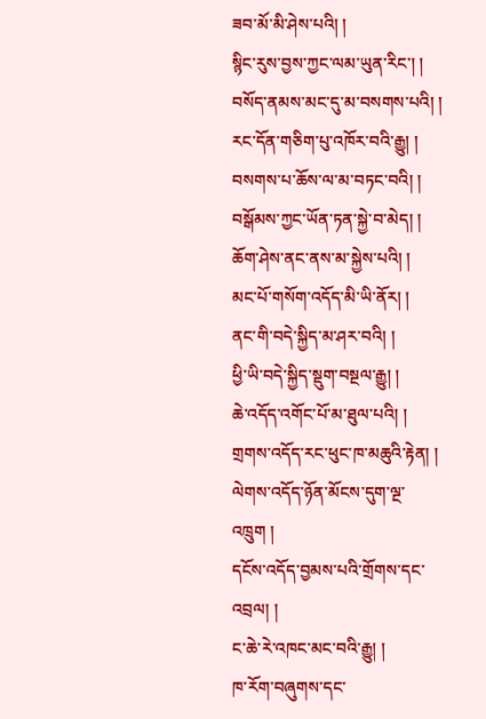ཟབ་མོ་མི་ཤེས་པའི། །
སྙིང་རུས་བྱས་ཀྱང་ལམ་ཡུན་རིང་། །
བསོད་ནམས་མང་དུ་མ་བསགས་པའི། །
རང་དོན་གཅིག་པུ་འཁོར་བའི་རྒྱུ། །
བསགས་པ་ཆོས་ལ་མ་བཏང་བའི། །
བསྒོམས་ཀྱང་ཡོན་ཏན་སྐྱེ་བ་མེད། །
ཆོག་ཤེས་ནང་ནས་མ་སྐྱེས་པའི། །
མང་པོ་གསོག་འདོད་མི་ཡི་ནོར། །
ནང་གི་བདེ་སྐྱིད་མ་ཤར་བའི། །
ཕྱི་ཡི་བདེ་སྐྱིད་སྡུག་བསྔལ་རྒྱུ། །
ཆེ་འདོད་འགོང་པོ་མ་ཐུལ་པའི། །
གྲགས་འདོད་རང་ཕུང་ཁ་མཆུའི་རྟེན། །
ལེགས་འདོད་ཉོན་མོངས་དུག་ལྔ་འཁྲུག །
དངོས་འདོད་བྱམས་པའི་གྲོགས་དང་འབྲལ། །
ང་ཆེ་རེ་འཁང་མང་བའི་རྒྱུ། །
ཁ་རོག་བཞུགས་དང་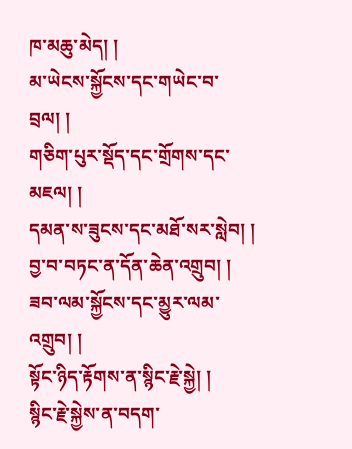ཁ་མཆུ་མེད། །
མ་ཡེངས་སྐྱོངས་དང་གཡེང་བ་བྲལ། །
གཅིག་པུར་སྡོད་དང་གྲོགས་དང་མཇལ། །
དམན་ས་ཟུངས་དང་མཐོ་སར་སླེབ། །
བྱ་བ་བཏང་ན་དོན་ཆེན་འགྲུབ། །
ཟབ་ལམ་སྐྱོངས་དང་མྱུར་ལམ་འགྲུབ། །
སྟོང་ཉིད་རྟོགས་ན་སྙིང་རྗེ་སྐྱེ། །
སྙིང་རྗེ་སྐྱེས་ན་བདག་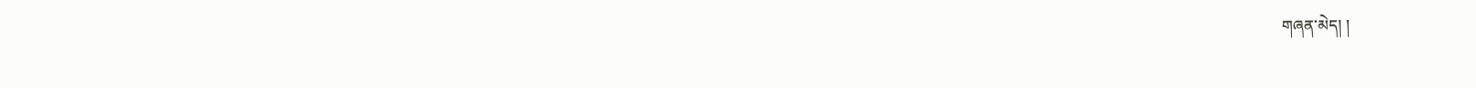གཞན་མེད། །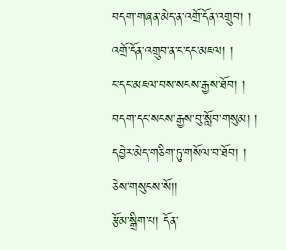བདག་གཞན་མེད་ན་འགྲོ་དོན་འགྲུབ། །
འགྲོ་དོན་འགྲུབ་ན་ང་དང་མཇལ། །
ང་དང་མཇལ་བས་སངས་རྒྱས་ཐོབ། །
བདག་དང་སངས་རྒྱས་བུ་སློབ་གསུམ། །
དབྱེར་མེད་གཅིག་ཏུ་གསོལ་བ་ཐོབ། །
ཅེས་གསུངས་སོ།།
རྩོམ་སྒྲིག་པ། དོན་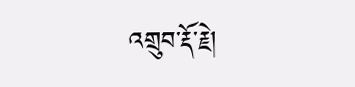འགྲུབ་རྡོ་རྗེ།